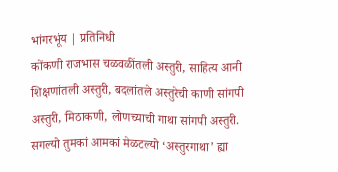भांगरभूंय | प्रतिनिधी
कोंकणी राजभास चळवळींतली अस्तुरी, साहित्य आनी शिक्षणांतली अस्तुरी, बदलांतले अस्तुरेची काणी सांगपी अस्तुरी, मिठाकणी, लोणच्याची गाथा सांगपी अस्तुरी. सगल्यो तुमकां आमकां मेळटल्यो ‘अस्तुरगाथा’ ह्या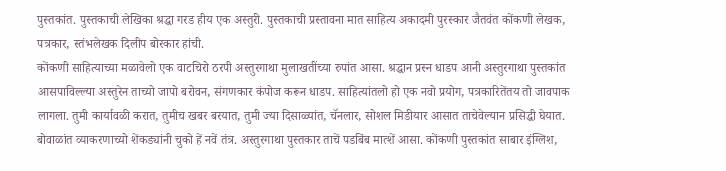पुस्तकांत. पुस्तकाची लेखिका श्रद्धा गरड हीय एक अस्तुरी. पुस्तकाची प्रस्तावना मात साहित्य अकादमी पुरस्कार जैतवंत कोंकणी लेखक, पत्रकार, स्तंभलेखक दिलीप बोरकार हांची.
कोंकणी साहित्याच्या मळावेलो एक वाटचिरो ठरपी अस्तुरगाथा मुलाखतींच्या रुपांत आसा. श्रद्धान प्रस्न धाडप आनी अस्तुरगाथा पुस्तकांत आसपाविल्ल्या अस्तुरेन ताच्यो जापो बरोवन, संगणकार कंपोज करून धाडप. साहित्यांतलो हो एक नवो प्रयोग, पत्रकारितेंतय तो जावपाक लागला. तुमी कार्यावळी करात, तुमीच खबर बरयात, तुमी ज्या दिसाळ्यांत, चॅनलार, सोशल मिडीयार आसात ताचेवेल्यान प्रसिद्धी घेयात. बोवाळांत व्याकरणाच्यो शेंकड्यांनी चुको हें नवें तंत्र. अस्तुरगाथा पुस्तकार ताचें पडबिंब मात्शें आसा. कोंकणी पुस्तकांत साबार इंग्लिश,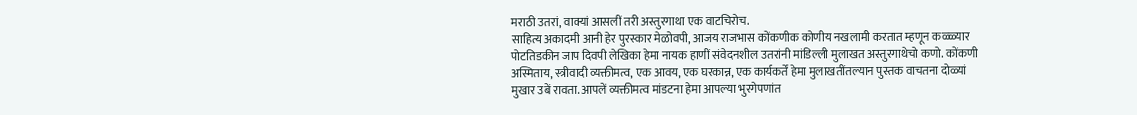मराठी उतरां, वाक्यां आसलीं तरी अस्तुरगाथा एक वाटचिरोच.
साहित्य अकादमी आनी हेर पुरस्कार मेळोवपी, आजय राजभास कोंकणीक कोणीय नखलामी करतात म्हणून कळ्ळ्यार पोटतिडकीन जाप दिवपी लेखिका हेमा नायक हाणीं संवेदनशील उतरांनी मांडिल्ली मुलाखत अस्तुरगाथेचो कणो. कोंकणी अस्मिताय, स्त्रीवादी व्यक्तीमत्व, एक आवय, एक घरकान्न, एक कार्यकर्तें हेमा मुलाखतींतल्यान पुस्तक वाचतना दोळ्यां मुखार उबें रावता. आपलें व्यक्तीमत्व मांडटना हेमा आपल्या भुरगेपणांत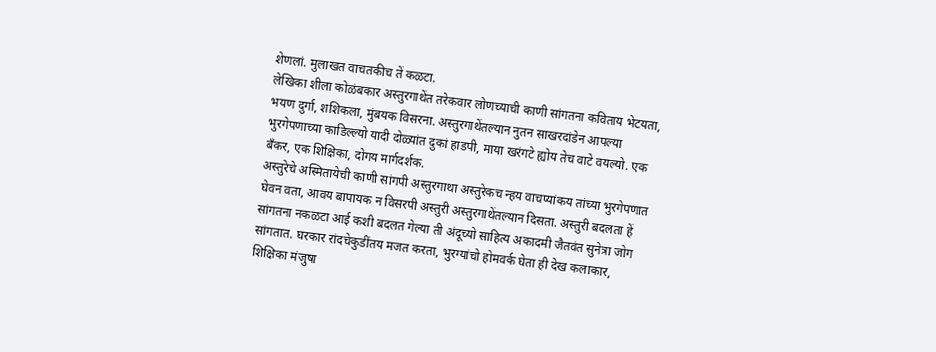शेणलां. मुलाखत वाचतकीच तें कळटा.
लेखिका शीला कोळंबकार अस्तुरगाथेंत तरेकवार लोणच्याची काणी सांगतना कविताय भेटयता, भयण दुर्गा, शशिकला, मुंबयक विसरना. अस्तुरगाथेंतल्यान नुतन साखरदांडेन आपल्या भुरगेपणाच्या काडिल्ल्यो यादी दोळ्यांत दुकां हाडपी, माया खरंगटे ह्योय तेच वाटे वयल्यो. एक बँकर, एक शिक्षिका, दोगय मार्गदर्शक.
अस्तुरेचे अस्मितायेची काणी सांगपी अस्तुरगाथा अस्तुरेकच न्हय वाचप्यांकय तांच्या भुरगेपणात घेवन वता, आवय बापायक न विसरपी अस्तुरी अस्तुरगाथेंतल्यान दिसता. अस्तुरी बदलता हें सांगतना नकळटा आई कशी बदलत गेल्या ती अंदूच्यो साहित्य अकादमी जैतवंत सुनेत्रा जोग सांगतात. घरकार रांदचेकुडींतय मजत करता, भुरग्यांचो होमवर्क घेता ही देख कलाकार, शिक्षिका मंजुषा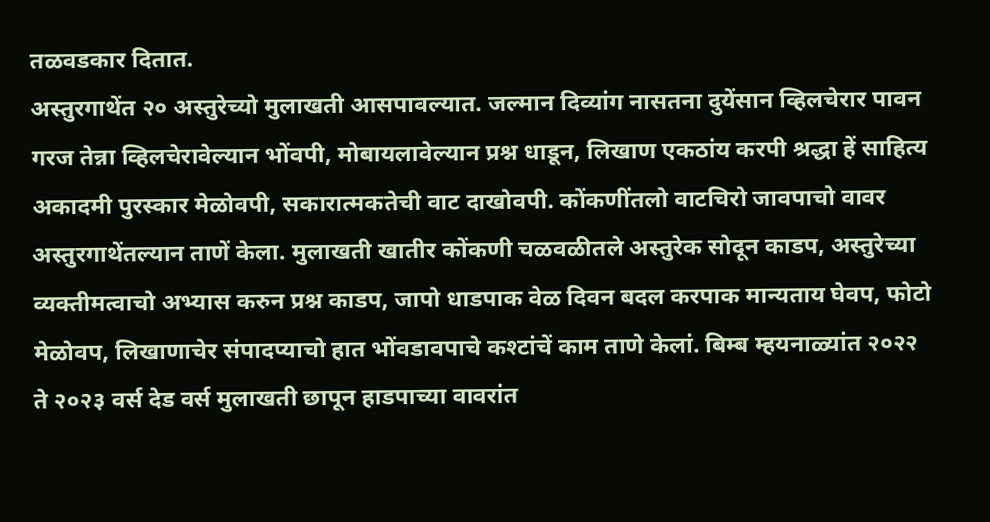तळवडकार दितात.
अस्तुरगाथेंत २० अस्तुरेच्यो मुलाखती आसपावल्यात. जल्मान दिव्यांग नासतना दुयेंसान व्हिलचेरार पावन गरज तेन्ना व्हिलचेरावेल्यान भोंवपी, मोबायलावेल्यान प्रश्न धाडून, लिखाण एकठांय करपी श्रद्धा हें साहित्य अकादमी पुरस्कार मेळोवपी, सकारात्मकतेची वाट दाखोवपी. कोंकणींतलो वाटचिरो जावपाचो वावर अस्तुरगाथेंतल्यान ताणें केला. मुलाखती खातीर कोंकणी चळवळीतले अस्तुरेक सोदून काडप, अस्तुरेच्या व्यक्तीमत्वाचो अभ्यास करुन प्रश्न काडप, जापो धाडपाक वेळ दिवन बदल करपाक मान्यताय घेवप, फोटो मेळोवप, लिखाणाचेर संपादप्याचो हात भोंवडावपाचे कश्टांचें काम ताणे केलां. बिम्ब म्हयनाळ्यांत २०२२ ते २०२३ वर्स देड वर्स मुलाखती छापून हाडपाच्या वावरांत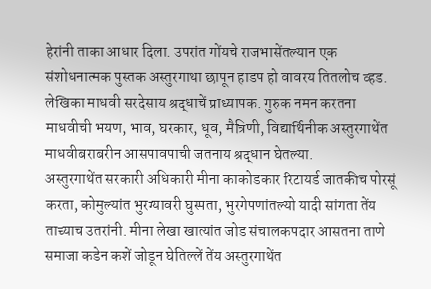हेरांनी ताका आधार दिला. उपरांत गोंयचे राजभासेंतल्यान एक संशोधनात्मक पुस्तक अस्तुरगाथा छापून हाडप हो वावरय तितलोच व्हड.
लेखिका माधवी सरदेसाय श्रद्धाचें प्राध्यापक. गुरुक नमन करतना माधवीची भयण, भाव, घरकार, धूव, मैत्रिणी, विद्यार्थिनीक अस्तुरगाथेंत माधवीबराबरीन आसपावपाची जतनाय श्रद्धान घेतल्या.
अस्तुरगाथेंत सरकारी अधिकारी मीना काकोडकार रिटायर्ड जातकीच पोरसूं करता, कोमुल्यांत भुरग्यावरी घुस्पता, भुरगेपणांतल्यो यादी सांगता तेंय ताच्याच उतरांनी. मीना लेखा खात्यांत जोड संचालकपदार आसतना ताणे समाजा कडेन कशें जोडून घेतिल्लें तेंय अस्तुरगाथेंत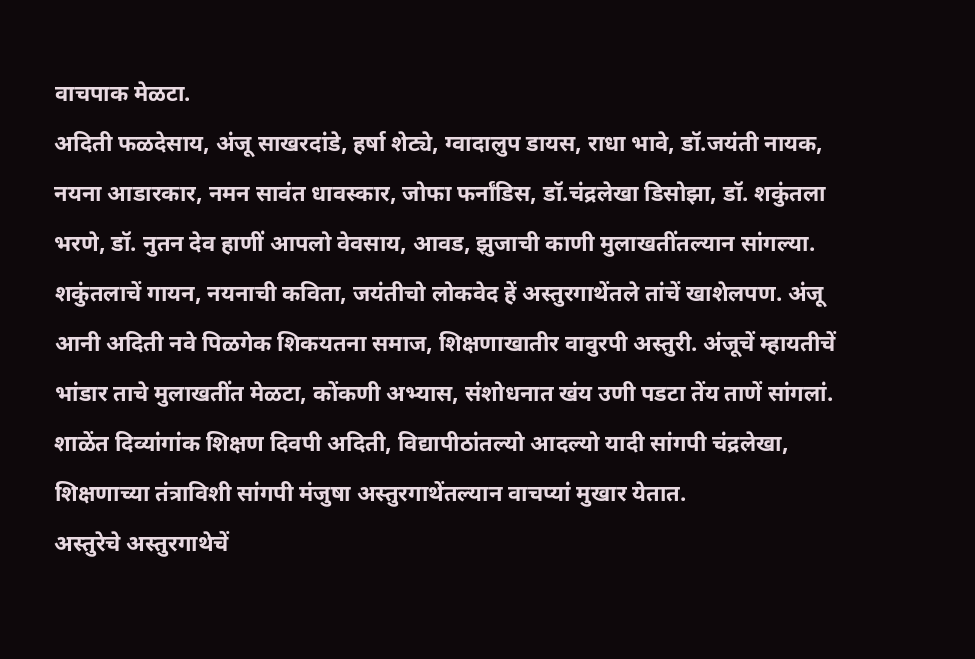वाचपाक मेळटा.
अदिती फळदेसाय, अंजू साखरदांडे, हर्षा शेट्ये, ग्वादालुप डायस, राधा भावे, डॉ.जयंती नायक, नयना आडारकार, नमन सावंत धावस्कार, जोफा फर्नांडिस, डॉ.चंद्रलेखा डिसोझा, डॉ. शकुंतला भरणे, डॉ. नुतन देव हाणीं आपलो वेवसाय, आवड, झुजाची काणी मुलाखतींतल्यान सांगल्या. शकुंतलाचें गायन, नयनाची कविता, जयंतीचो लोकवेद हें अस्तुरगाथेंतले तांचें खाशेलपण. अंजू आनी अदिती नवे पिळगेक शिकयतना समाज, शिक्षणाखातीर वावुरपी अस्तुरी. अंजूचें म्हायतीचें भांडार ताचे मुलाखतींत मेळटा, कोंकणी अभ्यास, संशोधनात खंय उणी पडटा तेंय ताणें सांगलां. शाळेंत दिव्यांगांक शिक्षण दिवपी अदिती, विद्यापीठांतल्यो आदल्यो यादी सांगपी चंद्रलेखा, शिक्षणाच्या तंत्राविशी सांगपी मंजुषा अस्तुरगाथेंतल्यान वाचप्यां मुखार येतात.
अस्तुरेचे अस्तुरगाथेचें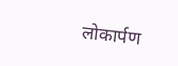लोकार्पण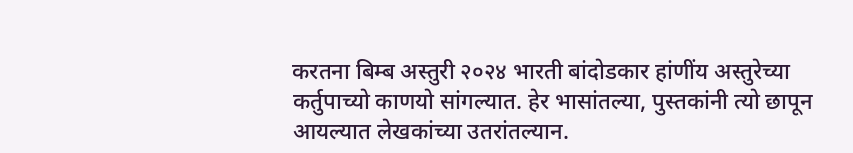करतना बिम्ब अस्तुरी २०२४ भारती बांदोडकार हांणींय अस्तुरेच्या कर्तुपाच्यो काणयो सांगल्यात. हेर भासांतल्या, पुस्तकांनी त्यो छापून आयल्यात लेखकांच्या उतरांतल्यान.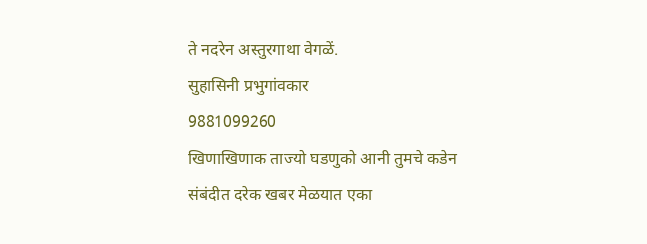ते नदरेन अस्तुरगाथा वेगळें.
सुहासिनी प्रभुगांवकार
9881099260
खिणाखिणाक ताज्यो घडणुको आनी तुमचे कडेन संबंदीत दरेक खबर मेळयात एका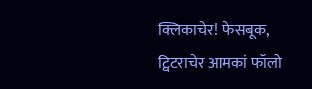क्लिकाचेर! फेसबूक, ट्विटराचेर आमकां फॉलो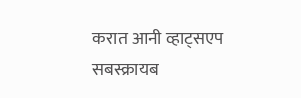करात आनी व्हाट्सएप सबस्क्रायब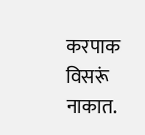करपाक विसरूं नाकात.